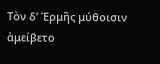Τὸν δʼ Ἑρμῆς μύθοισιν ἀμείβετο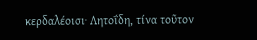κερδαλέοισι· Λητοΐδη, τίνα τοῦτον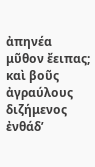ἀπηνέα μῦθον ἔειπας; καὶ βοῦς ἀγραύλους διζήμενος ἐνθάδʼ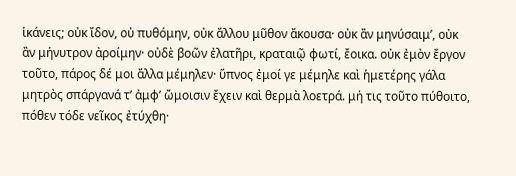ἱκάνεις; οὐκ ἴδον, οὐ πυθόμην, οὐκ ἄλλου μῦθον ἄκουσα· οὐκ ἂν μηνύσαιμʼ, οὐκ ἂν μήνυτρον ἀροίμην· οὐδὲ βοῶν ἐλατῆρι, κραταιῷ φωτί, ἔοικα. οὐκ ἐμὸν ἔργον τοῦτο, πάρος δέ μοι ἄλλα μέμηλεν· ὕπνος ἐμοί γε μέμηλε καὶ ἡμετέρης γάλα μητρὸς σπάργανά τʼ ἀμφʼ ὤμοισιν ἔχειν καὶ θερμὰ λοετρά. μή τις τοῦτο πύθοιτο, πόθεν τόδε νεῖκος ἐτύχθη·